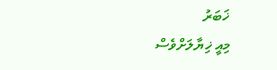ޚަބަރު
މިއީ ޚިޔާލަށްވެސް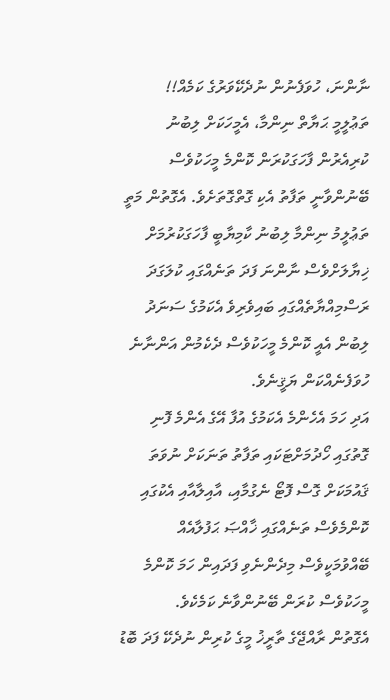ނާންނަ، ހުވަފެނުން ނުދެކޭވަރުގެ ކަމެއް!!
ތަޢުލީމީ ޙަޔާތް ނިންމާ، އެމީހަކަށް ލިބުނު ކުރިއެރުން ފާހަގަކުރަން ކޮންމެ މީހަކުވެސް ބޭނުންވާނީ ތަފާތު އެކި ގޮތްގޮތަށެވެ. އެގޮތުން މަތީ ތަޢުލީމު ނިންމާ ލިބުނު ކާމިޔާބީ ފާހަގަކުރުމަށް ޚިޔާލަށްވެސް ނާންނަ ފަދަ ތަނެއްގައި ކުލަގަދަ ރަސްމިއްޔާތެއްގައި ބައިވެރިވެ އެކަމުގެ ސަނަދު ލިބުން އެއީ ކޮންމެ މީހަކުވެސް ދެކެމުން އަންނާނެ ހުވަފެނެއްކަން ޔަޤީނެވެ.
އަދި ހަމަ އެހެންމެ އެކަމުގެ އުފާ އޭގެ އެންމެ ފޮނި ގޮތުގައި ހޯދުމަށްޓަކައި ތަފާތު ތަނަކަށް ނުވަތަ ޤައުމަކަށް ގޮސް ފޮޓޯ ނެގުމާއި، އާއިލާއާއި އެކުގައި ކޮންމެވެސް ތަނެއްގައި ޚާއްޞަ ޙަފުލާއެއް ބޭއްވުމަކީވެސް މިދެންނެވި ފަދައިން ހަމަ ކޮންމެ މީހަކުވެސް ކުރަން ބޭނުންވާނެ ކަމެކެވެ.
އެގޮތުން ރާއްޖޭގެ ތާރީޚު މީގެ ކުރިން ނުދެކޭ ފަދަ ބޮޑު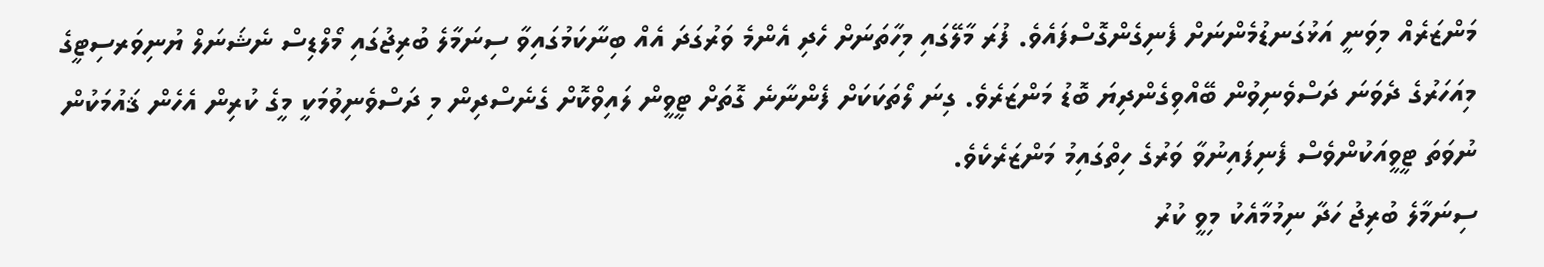މަންޒަރެއް މިވަނީ އަޅުގަނޑުމެންނަށް ފެނިގެންގޮސްފައެވެ. ފުރަ މާލޭގައި މިހާތަނަށް ހެދި އެންމެ ވަރުގަދަ އެއް ބިނާކަމުގައިވާ ސިނަމާލެ ބުރިޖުގައި މޯލްޑިސް ނެޝަނަލް ޔުނިވަރސިޓީގެ މިއަހަރުގެ ދެވަނަ ދަސްވެނިވުން ބޭއްވިގެންދިޔަ ބޮޑު މަންޒަރެވެ. ގިނަ ލޯތަކަކަށް ފެންނާނެ ގޮތަށް ޓީވީން ލައިވްކޮށް ގެނެސްދިން މި ދަސްވެނިވުމަކީ މީގެ ކުރިން އެހެން ޤައުމަކުން ނުވަތަ ޓީވީއަކުންވެސް ފެނިފައިނުވާ ވަރުގެ ހިތްގައިމު މަންޒަރެކެވެ.
ސިނަމާލެ ބުރިޖު ހަދާ ނިމުމާއެކު މިވީ ކުރު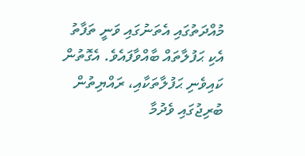މުއްދަތުގައި އެތަނުގައި ވަނީ ތަފާތު އެކި ޙަފުލާތައް ބާއްވާފައެވެ. އެގޮތުން ކައިވެނި ޙަފުލާތަކާއި، ރައްޔިތުން ބުރިޖުގައި ވެދުމާ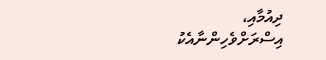ދިއުމާއި، އިސްރަށްވެހިންނާއެކު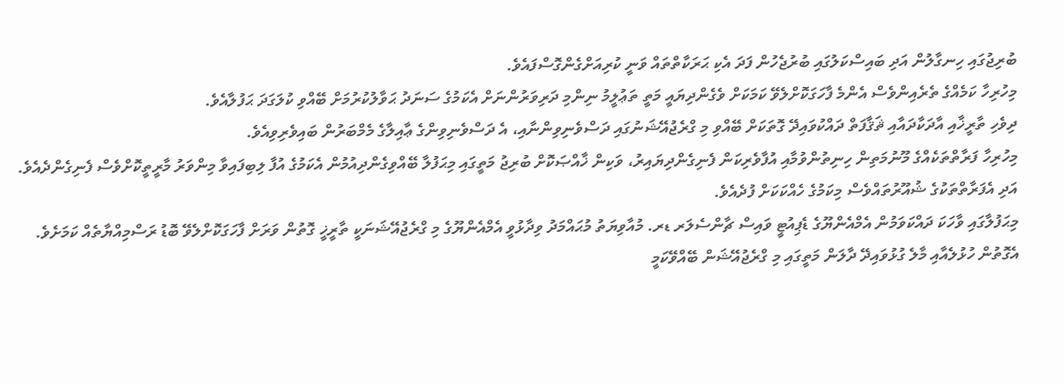ބުރިޖުގައި ހިނގާލުން އަދި ބައިސްކަލުގައި ބުރުޖެހުން ފަދަ އެކި ޙަރަކާތްތައް ވަނީ ކުރިއަށްގެންގޮސްފައެވެ.
މިހުރިހާ ކަމެއްގެ ތެރެއިންވެސް އެންމެ ފާހަގަކޮށްލެވޭ ކަމަކަށް ވެގެންދިޔައީ މަތީ ތަޢުލީމު ނިންމި ދަރިވަރުންނަށް އެކަމުގެ ސަނަދު ޙަވާލުކުރުމަށް ބޭއްވި ކުލަގަދަ ޙަފުލާއެވެ.
ދިވެހި ތާރީޚާއި އާދަކާދައާއި ޘަޤާފަތް ދައްކުވައިދޭ ގޮތަކަށް ބޭއްވި މި ގްރެޖުއޭޝަނުގައި ދަސްވެނިވިންނާއި، އެ ދަސްވެނިވިންގެ ޢާއިލާގެ މެމްބަރުން ބައިވެރިވިއެވެ.
މިހުރިހާ ފަރާތްތަކެއްގެ މޫނުމަތިން ހިނިތުންވުމާއި އުފާވެރިކަން ފެނިގެންދިޔައިރު، ވަކިން ޚާއްޞަކޮށް ބުރިޖު މަތީގައި މިޙަފުލާ ބޭއްވިގެންދިއުމުން އެކަމުގެ އުފާ ލިބިފައިވާ މިންވަރު މާރީތީކޮށްވެސް ފެނިގެންދެއެވެ. އަދި އެފަރާތްތަކުގެ ޝުއޫރުތައްވެސް މިކަމުގެ ހެއްކަކަށް ފުދެއެވެ.
މިޙަފުލާގައި ވާހަކަ ދައްކަވަމުން އެމްއެންޔޫގެ ޑެޕިއުޓީ ވައިސް ޗާންސެލަރ ޑރ. މުއާވިޔަތު މުޙައްމަދު ވިދާޅުވީ އެމްއެންޔޫގެ މި ގްރެޖުއޭޝަނަކީ ތާރީޚީ ގޮތުން ވަރަށް ފާހަގަކޮށްލެވޭ ބޮޑު ރަސްމިއްޔާތެއް ކަމަށެވެ. އެގޮތުން ހުޅުލެއާއި މާލެ ގުޅުވައިދޭ ދާލަން މަތީގައި މި ގްރެޖުއޭޝަން ބޭއްވޭކަމީ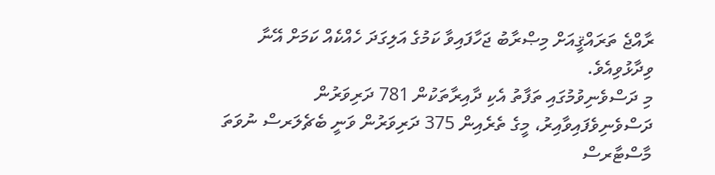ރާއްޖެ ތަރައްޤީއަށް މިޞްރާބު ޖަހާފައިވާ ކަމުގެ އަލިގަދަ ހެއްކެއް ކަމަށް އޭނާ ވިދާޅުވިއެވެ.
މި ދަސްވެނިވުމުގައި ތަފާތު އެކި ދާއިރާތަކުން 781 ދަރިވަރުން ދަސްވެނިވެފައިވާއިރު، މީގެ ތެރެއިން 375 ދަރިވަރުން ވަނީ ބެޗެލަރސް ނުވަތަ މާސްޓާރސް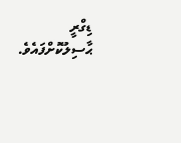ޑިގްރީ ޙާސިލުކޮށްފައެވެ.